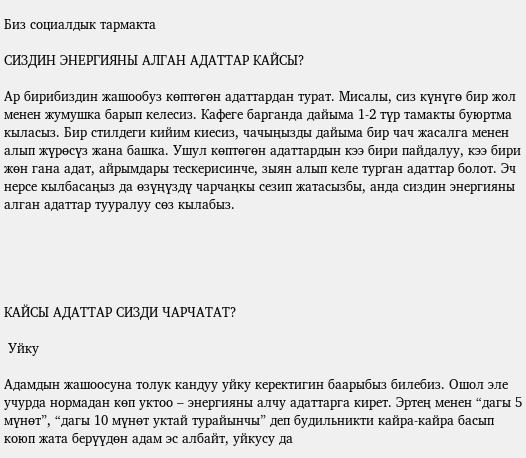Биз социалдык тармакта

СИЗДИН ЭНЕРГИЯНЫ АЛГАН АДАТТАР КАЙСЫ?

Ар бирибиздин жашообуз көптөгөн адаттардан турат. Мисалы, сиз күнүгө бир жол менен жумушка барып келесиз. Кафеге барганда дайыма 1-2 түр тамакты буюртма кыласыз. Бир стилдеги кийим киесиз, чачыңызды дайыма бир чач жасалга менен алып жүрөсүз жана башка. Ушул көптөгөн адаттардын кээ бири пайдалуу, кээ бири жөн гана адат, айрымдары тескерисинче, зыян алып келе турган адаттар болот. Эч нерсе кылбасаңыз да өзүңүздү чарчаңкы сезип жатасызбы, анда сиздин энергияны алган адаттар тууралуу сөз кылабыз.





КАЙСЫ АДАТТАР СИЗДИ ЧАРЧАТАТ?

 Уйку

Адамдын жашоосуна толук кандуу уйку керектигин баарыбыз билебиз. Ошол эле учурда нормадан көп уктоо – энергияны алчу адаттарга кирет. Эртең менен “дагы 5 мүнөт”, “дагы 10 мүнөт уктай турайынчы” деп будильникти кайра-кайра басып коюп жата берүүдөн адам эс албайт, уйкусу да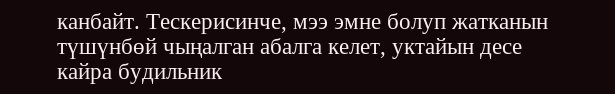канбайт. Тескерисинче, мээ эмне болуп жатканын түшүнбөй чыңалган абалга келет, уктайын десе кайра будильник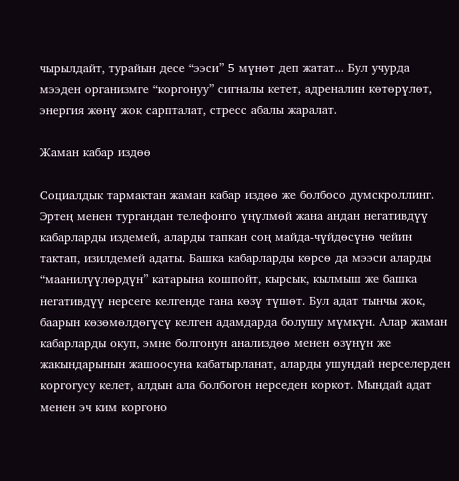чырылдайт, турайын десе “ээси” 5 мүнөт деп жатат... Бул учурда мээден организмге “коргонуу” сигналы кетет, адреналин көтөрүлөт, энергия жөнү жок сарпталат, стресс абалы жаралат.

Жаман кабар издөө

Социалдык тармактан жаман кабар издөө же болбосо думскроллинг. Эртең менен тургандан телефонго үңүлмөй жана андан негативдүү кабарларды издемей, аларды тапкан соң майда-чүйдөсүнө чейин тактап, изилдемей адаты. Башка кабарларды көрсө да мээси аларды “маанилүүлөрдүн” катарына кошпойт, кырсык, кылмыш же башка негативдүү нерсеге келгенде гана көзү түшөт. Бул адат тынчы жок, баарын көзөмөлдөгүсү келген адамдарда болушу мүмкүн. Алар жаман кабарларды окуп, эмне болгонун анализдөө менен өзүнүн же жакындарынын жашоосуна кабатырланат, аларды ушундай нерселерден коргогусу келет, алдын ала болбогон нерседен коркот. Мындай адат менен эч ким коргоно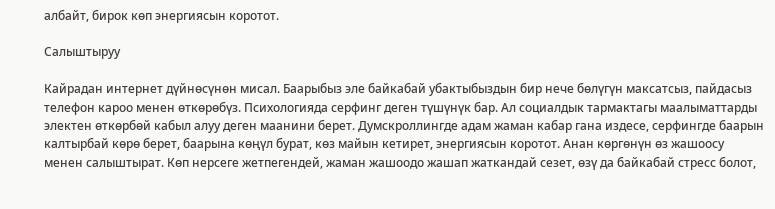албайт, бирок көп энергиясын коротот.

Салыштыруу

Кайрадан интернет дүйнөсүнөн мисал. Баарыбыз эле байкабай убактыбыздын бир нече бөлүгүн максатсыз, пайдасыз телефон кароо менен өткөрөбүз. Психологияда серфинг деген түшүнүк бар. Ал социалдык тармактагы маалыматтарды электен өткөрбөй кабыл алуу деген маанини берет. Думскроллингде адам жаман кабар гана издесе, серфингде баарын калтырбай көрө берет, баарына көңүл бурат, көз майын кетирет, энергиясын коротот. Анан көргөнүн өз жашоосу менен салыштырат. Көп нерсеге жетпегендей, жаман жашоодо жашап жаткандай сезет, өзү да байкабай стресс болот,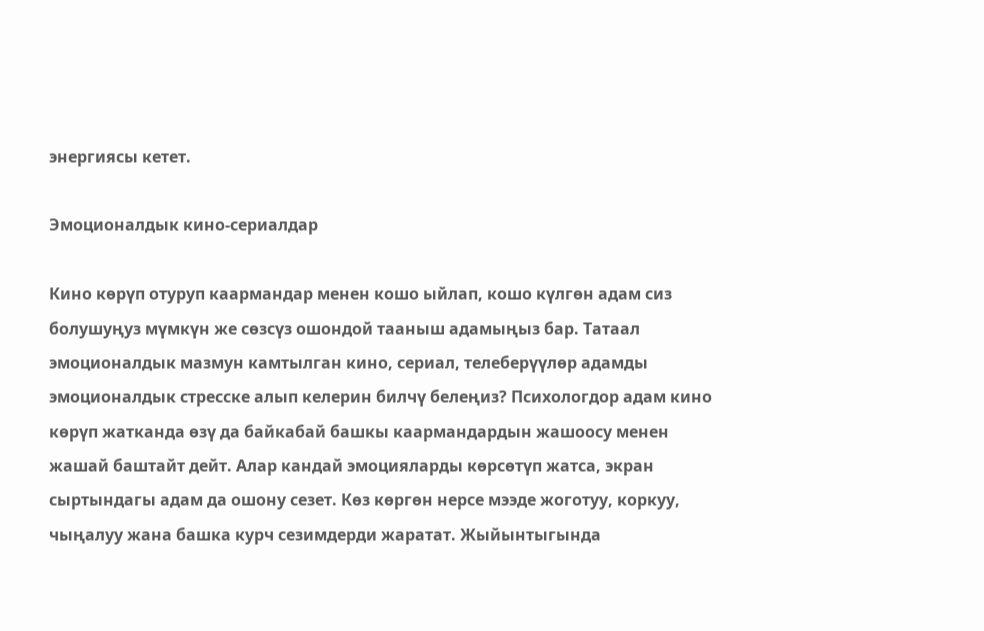энергиясы кетет.

Эмоционалдык кино-сериалдар

Кино көрүп отуруп каармандар менен кошо ыйлап, кошо күлгөн адам сиз болушуңуз мүмкүн же сөзсүз ошондой тааныш адамыңыз бар. Татаал эмоционалдык мазмун камтылган кино, сериал, телеберүүлөр адамды эмоционалдык стресске алып келерин билчү белеңиз? Психологдор адам кино көрүп жатканда өзү да байкабай башкы каармандардын жашоосу менен жашай баштайт дейт. Алар кандай эмоцияларды көрсөтүп жатса, экран сыртындагы адам да ошону сезет. Көз көргөн нерсе мээде жоготуу, коркуу, чыңалуу жана башка курч сезимдерди жаратат. Жыйынтыгында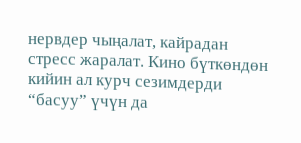нервдер чыңалат, кайрадан стресс жаралат. Кино бүткөндөн кийин ал курч сезимдерди “басуу” үчүн да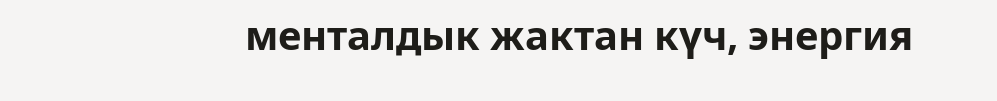менталдык жактан күч, энергия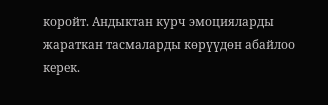коройт. Андыктан курч эмоцияларды жараткан тасмаларды көрүүдөн абайлоо керек.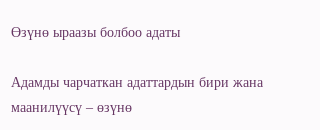Өзүнө ыраазы болбоо адаты

Адамды чарчаткан адаттардын бири жана маанилүүсү – өзүнө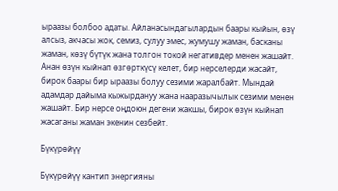ыраазы болбоо адаты. Айланасындагылардын баары кыйын, өзү алсыз, акчасы жок, семиз, сулуу эмес, жумушу жаман, басканы жаман, көзү бүтүк жана толгон токой негативдер менен жашайт. Анан өзүн кыйнап өзгөрткүсү келет, бир нерселерди жасайт, бирок баары бир ыраазы болуу сезими жаралбайт. Мындай адамдар дайыма кыжырдануу жана нааразычылык сезими менен жашайт. Бир нерсе оңдоюн дегени жакшы, бирок өзүн кыйнап жасаганы жаман экенин сезбейт.

Бүкүрөйүү

Бүкүрөйүү кантип энергияны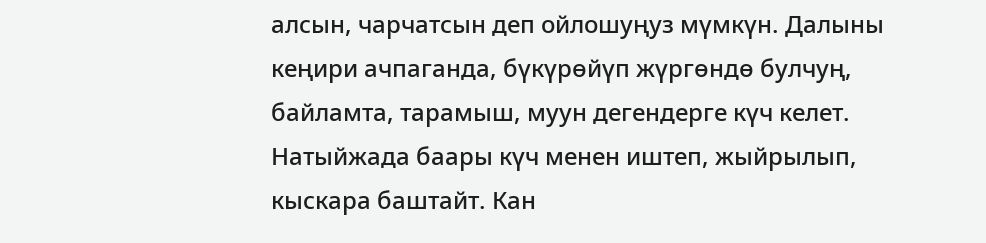алсын, чарчатсын деп ойлошуңуз мүмкүн. Далыны кеңири ачпаганда, бүкүрөйүп жүргөндө булчуң, байламта, тарамыш, муун дегендерге күч келет. Натыйжада баары күч менен иштеп, жыйрылып, кыскара баштайт. Кан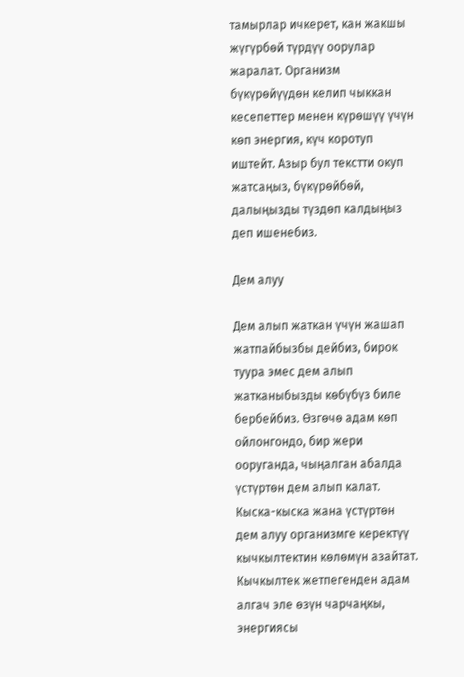тамырлар ичкерет, кан жакшы жүгүрбөй түрдүү оорулар жаралат. Организм бүкүрөйүүдөн келип чыккан кесепеттер менен күрөшүү үчүн көп энергия, күч коротуп иштейт. Азыр бул текстти окуп жатсаңыз, бүкүрөйбөй, далыңызды түздөп калдыңыз деп ишенебиз.

Дем алуу

Дем алып жаткан үчүн жашап жатпайбызбы дейбиз, бирок туура эмес дем алып жатканыбызды көбүбүз биле бербейбиз. Өзгөчө адам көп ойлонгондо, бир жери ооруганда, чыңалган абалда үстүртөн дем алып калат. Кыска-кыска жана үстүртөн дем алуу организмге керектүү кычкылтектин көлөмүн азайтат. Кычкылтек жетпегенден адам алгач эле өзүн чарчаңкы, энергиясы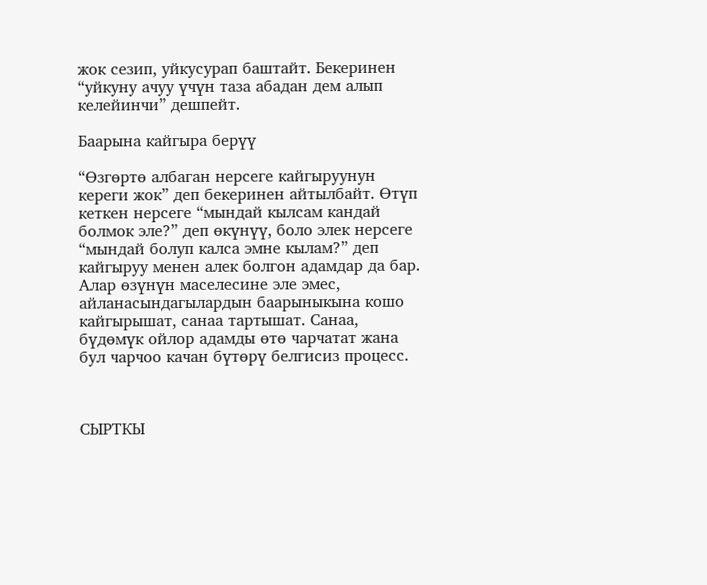жок сезип, уйкусурап баштайт. Бекеринен “уйкуну ачуу үчүн таза абадан дем алып келейинчи” дешпейт.

Баарына кайгыра берүү

“Өзгөртө албаган нерсеге кайгыруунун кереги жок” деп бекеринен айтылбайт. Өтүп кеткен нерсеге “мындай кылсам кандай болмок эле?” деп өкүнүү, боло элек нерсеге “мындай болуп калса эмне кылам?” деп кайгыруу менен алек болгон адамдар да бар. Алар өзүнүн маселесине эле эмес, айланасындагылардын баарыныкына кошо кайгырышат, санаа тартышат. Санаа, бүдөмүк ойлор адамды өтө чарчатат жана бул чарчоо качан бүтөрү белгисиз процесс.



СЫРТКЫ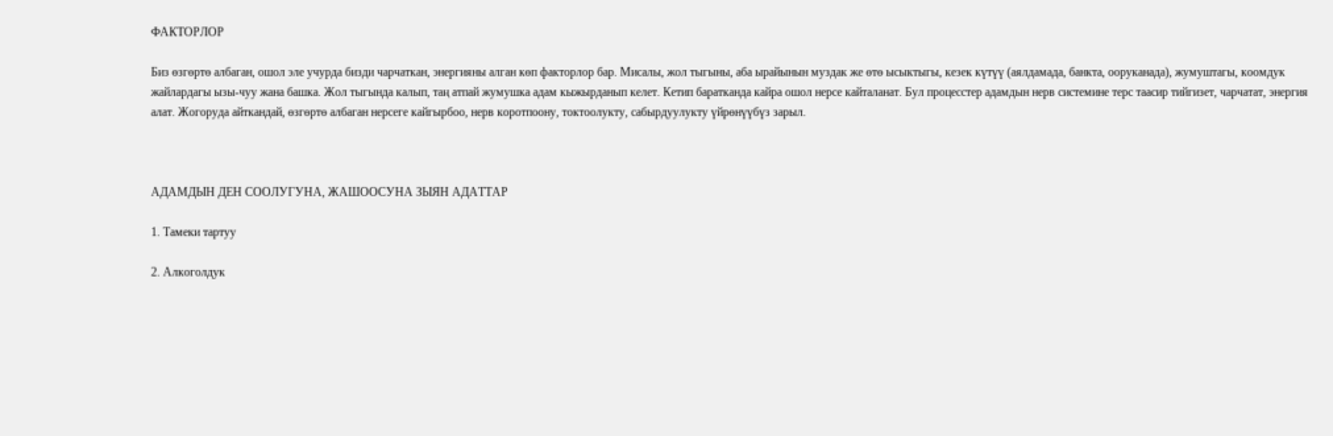ФАКТОРЛОР

Биз өзгөртө албаган, ошол эле учурда бизди чарчаткан, энергияны алган көп факторлор бар. Мисалы, жол тыгыны, аба ырайынын муздак же өтө ысыктыгы, кезек күтүү (аялдамада, банкта, ооруканада), жумуштагы, коомдук жайлардагы ызы-чуу жана башка. Жол тыгында калып, таң атпай жумушка адам кыжырданып келет. Кетип баратканда кайра ошол нерсе кайталанат. Бул процесстер адамдын нерв системине терс таасир тийгизет, чарчатат, энергия алат. Жогоруда айткандай, өзгөртө албаган нерсеге кайгырбоо, нерв коротпоону, токтоолукту, сабырдуулукту үйрөнүүбүз зарыл.



АДАМДЫН ДЕН СООЛУГУНА, ЖАШООСУНА ЗЫЯН АДАТТАР

1. Тамеки тартуу

2. Алкоголдук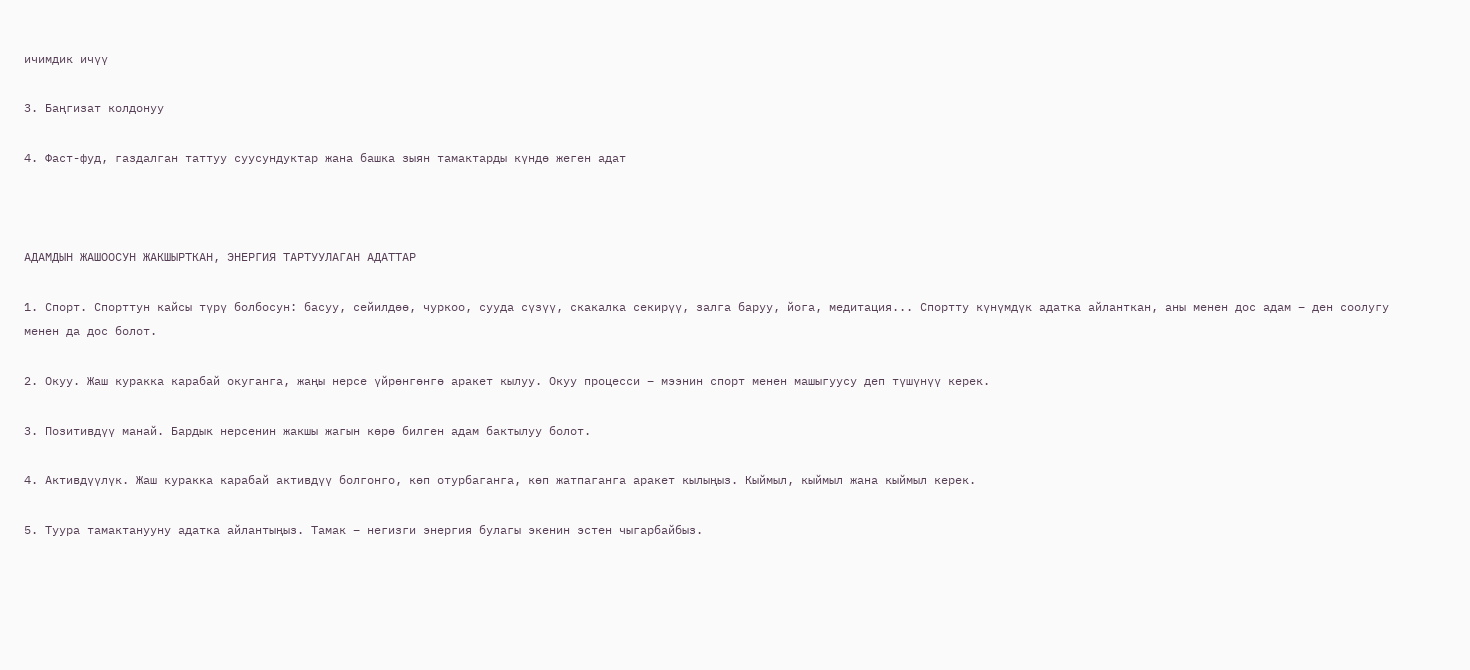ичимдик ичүү

3. Баңгизат колдонуу

4. Фаст-фуд, газдалган таттуу суусундуктар жана башка зыян тамактарды күндө жеген адат



АДАМДЫН ЖАШООСУН ЖАКШЫРТКАН, ЭНЕРГИЯ ТАРТУУЛАГАН АДАТТАР

1. Спорт. Спорттун кайсы түрү болбосун: басуу, сейилдөө, чуркоо, сууда сүзүү, скакалка секирүү, залга баруу, йога, медитация... Спортту күнүмдүк адатка айланткан, аны менен дос адам – ден соолугу менен да дос болот.

2. Окуу. Жаш куракка карабай окуганга, жаңы нерсе үйрөнгөнгө аракет кылуу. Окуу процесси – мээнин спорт менен машыгуусу деп түшүнүү керек.

3. Позитивдүү манай. Бардык нерсенин жакшы жагын көрө билген адам бактылуу болот.

4. Активдүүлүк. Жаш куракка карабай активдүү болгонго, көп отурбаганга, көп жатпаганга аракет кылыңыз. Кыймыл, кыймыл жана кыймыл керек.

5. Туура тамактанууну адатка айлантыңыз. Тамак – негизги энергия булагы экенин эстен чыгарбайбыз.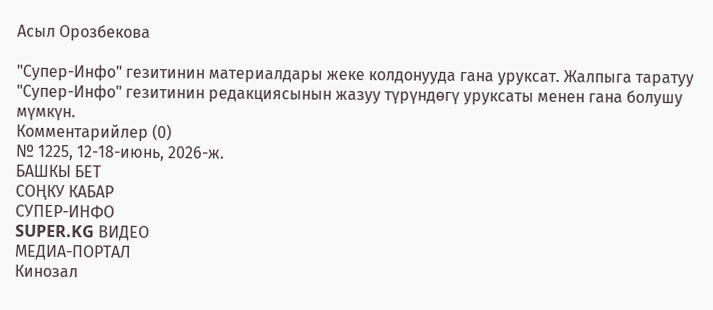Асыл Орозбекова

"Супер-Инфо" гезитинин материалдары жеке колдонууда гана уруксат. Жалпыга таратуу "Супер-Инфо" гезитинин редакциясынын жазуу түрүндөгү уруксаты менен гана болушу мүмкүн.
Комментарийлер (0)
№ 1225, 12-18-июнь, 2026-ж.
БАШКЫ БЕТ
СОҢКУ КАБАР
СУПЕР-ИНФО
SUPER.KG ВИДЕО
МЕДИА-ПОРТАЛ
Кинозал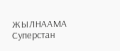ЖЫЛНААМА
Суперстан